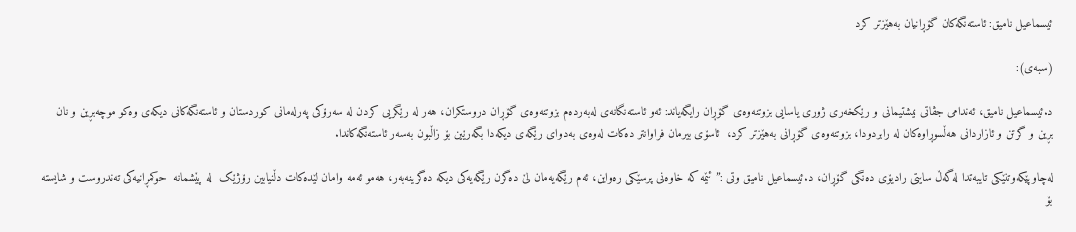ئیسماعیل نامیق: ئاستەنگەکان گۆڕانیان بەهێزتر کرد

(سبەی):

د.ئیسماعیل نامیق، ئەندامی جڤاتی نیشتیمانی و رێکخەری ژوری یاسایی بزوتنەوەی گۆڕان رایگەیاند: ئه‌و ئاسته‌نگانه‌ی‌ له‌به‌رده‌م بزوتنه‌وه‌ی‌ گۆڕان دروستكران، هه‌ر له‌ رێگریی‌ كردن له‌ سه‌رۆكی‌ پەرله‌مانی کوردستان و ئاسته‌نگه‌كانی‌ دیکەی وەکو‌ موچه‌بڕین و نان بڕین و گرتن و ئازاردانی‌ هه‌ڵسوڕاوه‌كان له‌ رابردودا، بزوتنه‌وه‌ی‌ گۆڕانی‌ به‌هێزتر كرد، ‌ ئاسۆی‌ بیرمان فراوانتر ده‌كات له‌وه‌ی‌ به‌دوای‌ رێگه‌ی‌ دیکەدا بگه‌رێین بۆ زاڵبون به‌سه‌ر ئاسته‌نگه‌كاندا.

لەچاوپێکەوتنێکی تایبەتدا لەگەڵ سایتی رادیۆی دەنگی گۆڕان، د.ئیسماعیل نامیق وتی :”ئێمه‌ كه‌ خاوه‌نی‌ پرسێکی‌ ره‌واین، ئه‌م رێگه‌یه‌مان لێ ده‌گرن رێگه‌یه‌كی‌ دیکە ده‌گرینه‌به‌ر، هه‌مو ئه‌مه‌ وامان لێدە‌كات دڵنیابین رۆژێک  له‌ پێشمانه‌  حوکمڕانیه‌كی‌ ته‌ندروست و شایسته‌ بۆ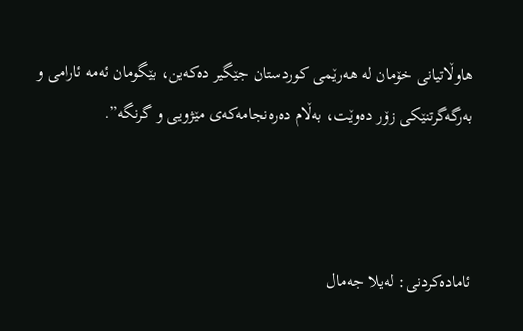هاوڵاتیانی‌ خۆمان له‌ هه‌رێمی‌ كوردستان جێگیر دە‌كه‌ین، بێگومان ئه‌مه‌ ئارامی‌ و بەرگەگرتنێکی زۆر دەوێت، بەڵام دەرەنجامەکەی مێژویی و گرنگە”.



ئامادەکردنی: لەیلا جەمال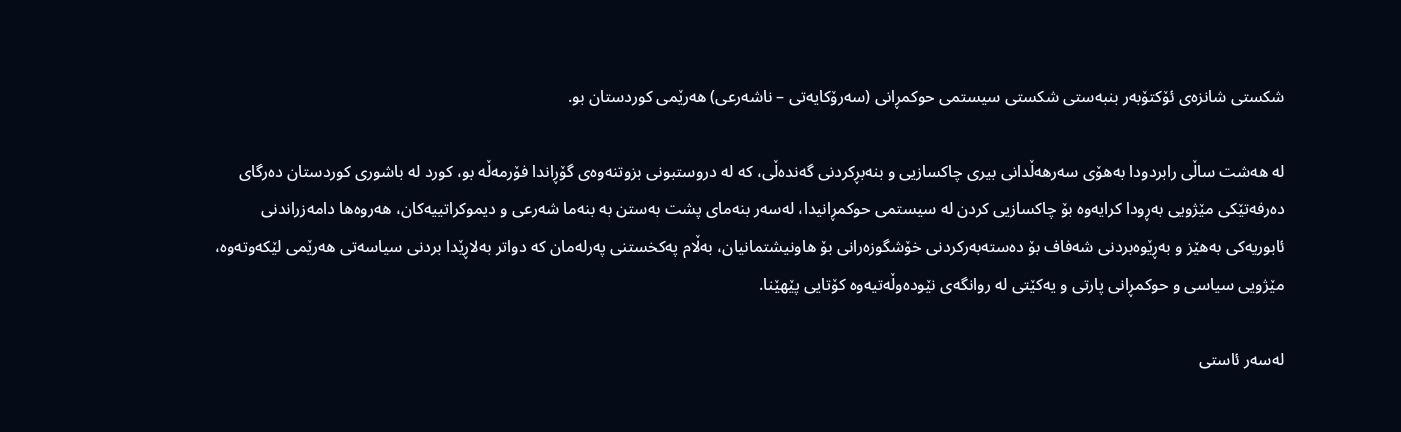شکستی شانزەی ئۆکتۆبەر بنبەستی شکستی سیستمی حوکمڕانی (سەرۆکایەتی – ناشەرعی) هەرێمی کوردستان بو.

لە هەشت ساڵی رابردودا بەهۆی سەرهەڵدانی بیری چاکسازیی و بنەبڕکردنی گەندەڵی، کە لە دروستبونی بزوتنەوەی گۆڕاندا فۆرمەڵە بو، کورد لە باشوری کوردستان دەرگای دەرفەتێکی مێژویی بەڕودا کرایەوە بۆ چاکسازیی کردن لە سیستمی حوکمڕانیدا، لەسەر بنەمای پشت بەستن بە بنەما شەرعی و دیموکراتییەکان، هەروەها دامەزراندنی ئابوریەکی بەهێز و بەڕێوەبردنی شەفاف بۆ دەستەبەرکردنی خۆشگوزەرانی بۆ هاونیشتمانیان، بەڵام پەکخستنی پەرلەمان کە دواتر بەلاڕێدا بردنی سیاسەتی هەرێمی لێکەوتەوە، مێژویی سیاسی و حوکمڕانی پارتی و یەکێتی لە روانگەی نێودەوڵەتیەوە کۆتایی پێهێنا.

لەسەر ئاستی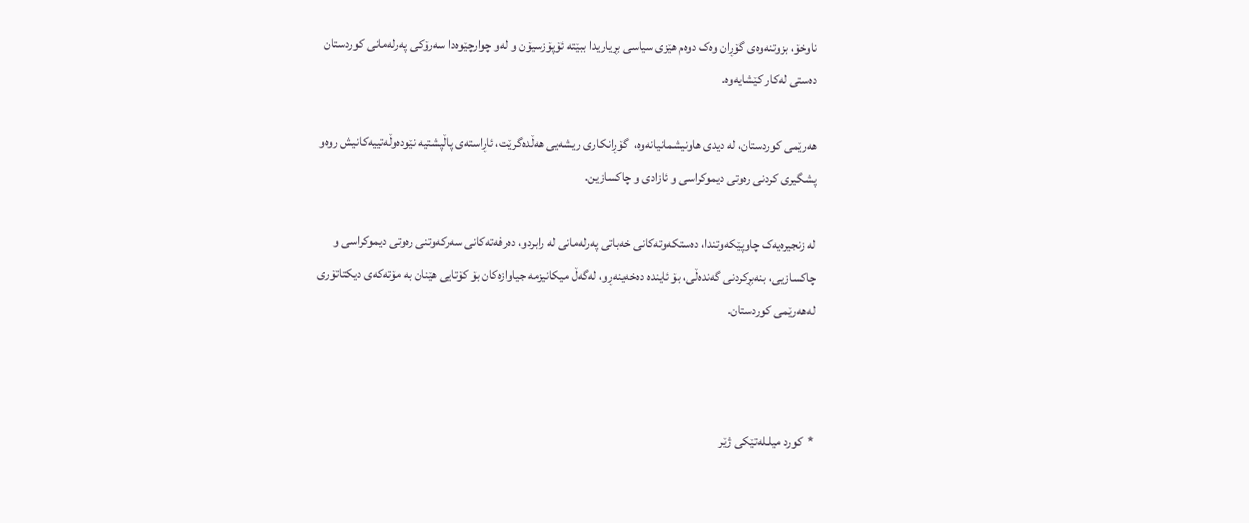ناوخۆ، بزوتنەوەی گۆڕان وەک دوەم هێزی سیاسی بڕیاریدا ببێتە ئۆپۆزسیۆن و لەو چوارچێوەدا سەرۆکی پەرلەمانی کوردستان دەستی لەکار کێشایەوە.

هەرێمی کوردستان، لە دیدی هاونیشمانیانەوە،  گۆڕانکاری ریشەیی هەڵدەگرێت، ئاڕاستەی پاڵپشتیە نێودەوڵەتییەکانیش روەو پشگیری کردنی رەوتی دیموکراسی و ئازادی و چاکسازین.

لە زنجیرەیەک چاوپێکەوتندا، دەستکەوتەکانی خەباتی پەرلەمانی لە رابردو، دەرفەتەکانی سەرکەوتنی رەوتی دیموکراسی و چاکسازیی، بنەبڕکردنی گەندەڵی، بۆ ئایندە دەخەینەڕو، لەگەڵ میکانیزمە جیاوازەکان بۆ کۆتایی هێنان بە مۆتەکەی دیکتاتۆری لەهەرێمی کوردستان.



*  كورد میلـله‌تێكی‌ ژێر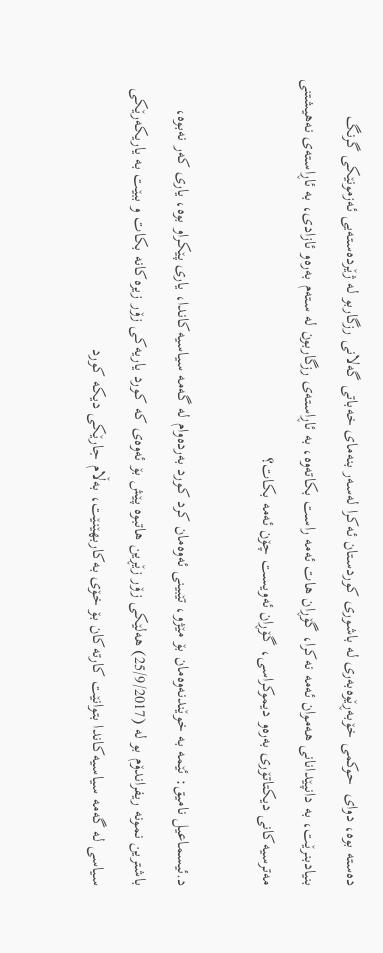ده‌سته‌ بوه‌، دوای‌  حوكمی‌ خۆبه‌ڕێوه‌به‌ری‌ له‌ باشوری‌ كوردستان ئه‌كرا له‌سه‌ر بنه‌مای‌ خه‌باتی‌ گه‌لانی‌ رزگاربو له‌ ژێرده‌سته‌یی ئه‌زمونێكی‌ گرنگ بنیادبنرێت، به‌ دانپێدانانی‌ هه‌موان ئه‌مه‌ نه‌كرا، گۆڕان هات ئه‌مه‌ راست بكاته‌وه‌، به‌ ئاڕاسته‌ی‌ رزگاربون له‌ سته‌م به‌ره‌و ئازادی‌، به‌ ئاڕاسته‌ی‌ نه‌هیشتنی‌ مه‌ترسیه‌كانی‌ دیكتاتۆری‌ به‌ره‌و دیموكراسی‌، گۆڕان ئه‌ویست چۆن ئه‌مه‌ بكات؟

د.ئیسماعیل نامیق: ئێمه‌ به‌ خوێندنه‌وه‌مان بۆ مێژو، تێبینی‌ ئه‌وه‌مان كرد كورد به‌رده‌وام له‌ گه‌مه‌ سیاسیه‌كاندا، یاری ‌پێكراو بوه‌، یاری‌ كه‌ر نه‌بوه‌، باشترین نمونه‌ ریفراندۆم بو له‌ (25/9/2017) هه‌لێكی‌ زۆر زێڕین هاتبوه‌ پێش بۆ ئه‌وه‌ی‌ كه‌ كورد یاریه‌كی‌ زۆر زیره‌كانه‌ بكات و ببێت به‌ یاریكه‌رێكی‌ سیاسی‌ له‌ گه‌مه‌ سیاسیه‌كاندا بتوانێت كارته‌كان بۆ خۆی‌ به‌كاربهێنێت، بەڵام جارێكی‌ دیکە كورد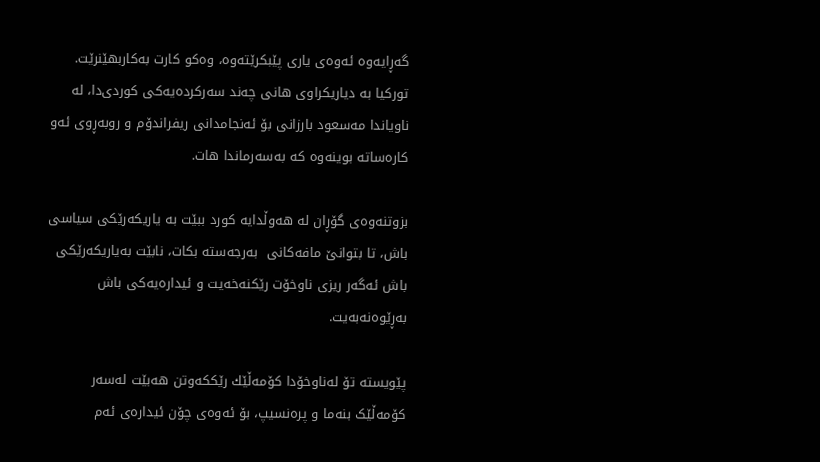گه‌ڕایه‌وه‌ ئه‌وه‌ی‌ یاری‌ پێبكرێته‌وه‌، وه‌كو كارت به‌كاربهێنرێت. توركیا به‌ دیاریکراوی هانی‌ چه‌ند سه‌ركرده‌یه‌كی‌ كوردی‌دا، لە ناویاندا مه‌سعود بارزانی بۆ ئەنجامدانی ریفراندۆم و روبەڕوی ئەو کارەساتە بوینەوە کە بەسەرماندا هات.

بزوتنه‌وه‌ی‌ گۆڕان‌ له هەوڵدایە كورد ببێت به‌ یاریكه‌رێكی‌ سیاسی‌ باش، تا بتوانێ مافه‌كانی‌  به‌رجه‌سته‌ بكات، نابێت به‌یاریكه‌رێكی‌ باش ئه‌گه‌ر ریزی‌ ناوخۆت رێکنه‌خه‌یت و ئیداره‌یه‌كی‌ باش به‌ڕێوه‌نه‌به‌یت.

پێویسته‌ تۆ له‌ناوخۆدا كۆمه‌ڵێك رێكکه‌وتن هه‌بێت له‌سه‌ر كۆمه‌ڵێک بنه‌ما و پره‌نسیپ، بۆ ئه‌وه‌ی‌ چۆن ئیداره‌ی‌ ئەم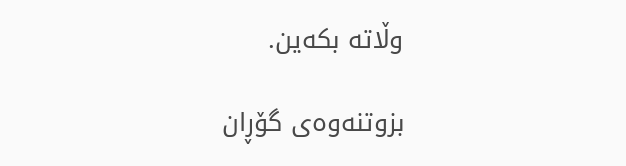وڵاته‌ بكه‌ین.

بزوتنه‌وه‌ی‌ گۆڕان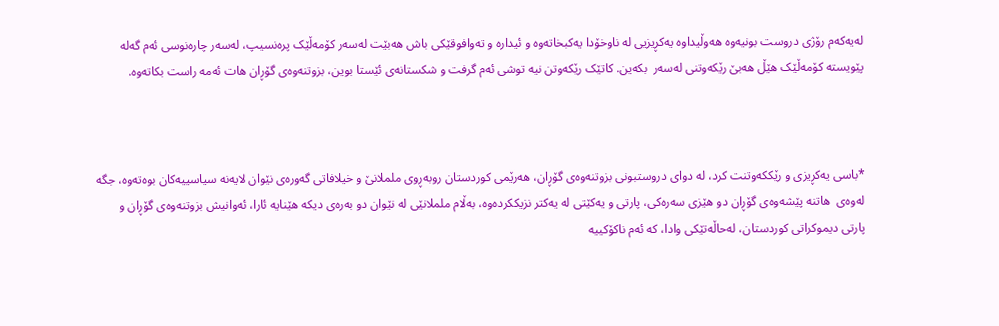له‌یه‌كه‌م رۆژی‌ دروست بونیه‌وه‌ هه‌وڵیداوه‌ یه‌كڕیزیی له‌ ناوخۆدا یه‌كبخاتە‌وه‌ و‌ ئیداره ‌و ته‌وافوقێكی‌ باش هه‌بێت له‌سه‌ر كۆمه‌ڵێک پره‌نسیپ، له‌سه‌ر چاره‌نوسی‌ ئه‌م گه‌له‌ پێویسته‌ كۆمه‌ڵێک هێڵ هه‌بێ رێكه‌وتنی‌ له‌سه‌ر  بكه‌ین. كاتێک رێکەوتن نیە توشی ئەم گرفت و شکستانەی ئێستا بوین، بزوتنەوەی گۆڕان هات ئەمە راست بکاتەوە.



*باسی‌ یه‌كڕیزی‌ و رێكکه‌وتنت كرد، له‌ دوای‌ دروستبونی‌ بزوتنه‌وه‌ی‌ گۆڕان، هه‌رێمی‌ كوردستان روبه‌ڕوی‌ ململانێ و خیلافاتی‌ گه‌وره‌ی‌ نێوان لایه‌نه‌ سیاسییه‌كان بوەته‌وه‌، جگه‌ له‌وه‌ی‌  هاتنه‌ پێشه‌وه‌ی‌ گۆڕان دو هێزی‌ سه‌ره‌كی‌، پارتی‌ و یه‌كێتی‌ له‌ یه‌كتر نزیككرده‌وه‌، به‌ڵام ململانێی‌ له‌ نێوان دو به‌ره‌ی‌ دیكه‌ هێنایه‌ ئارا، ئەوانیش بزوتنه‌وه‌ی‌ گۆڕان و پارتی‌ دیموكراتی‌ كوردستان، له‌حاڵه‌تێكی‌ وادا، كه‌ ئه‌م ناکۆکییە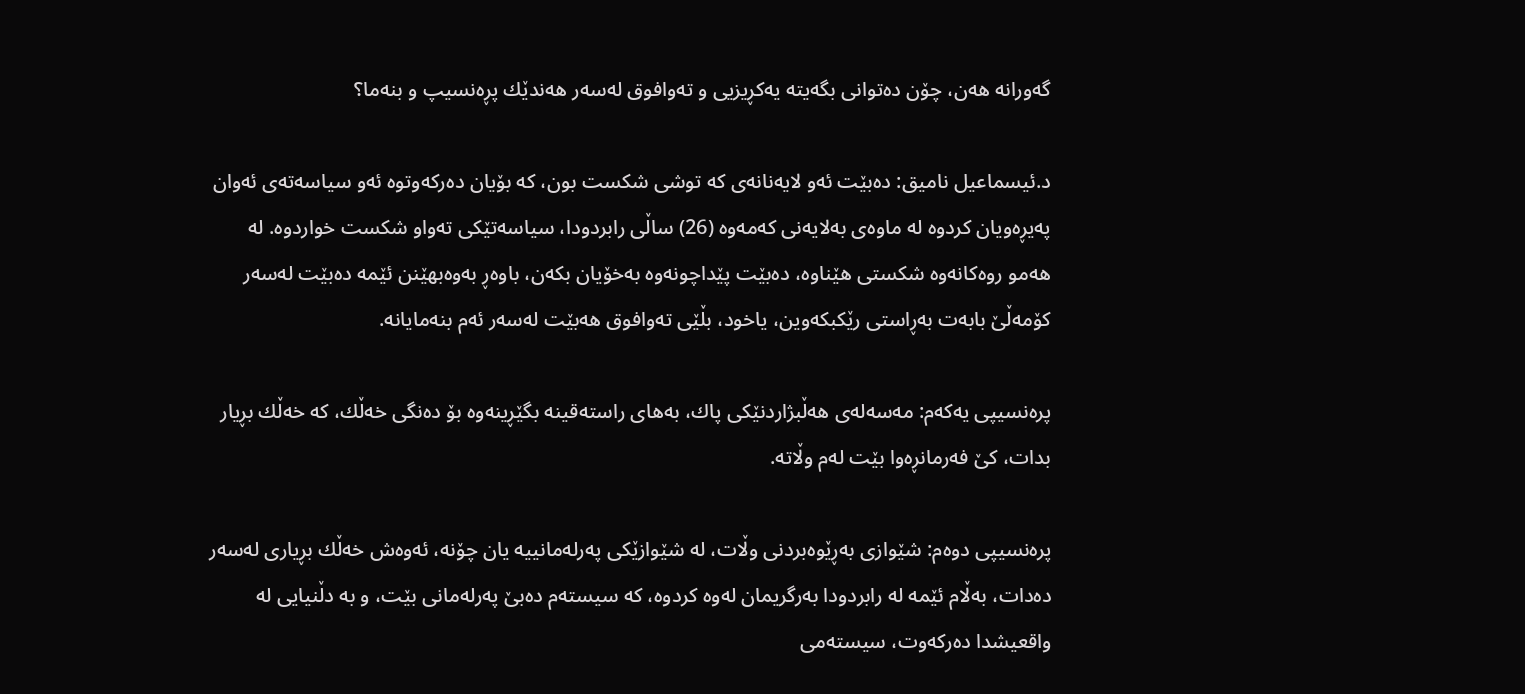گه‌ورانه‌ هه‌ن، چۆن ده‌توانی‌ بگه‌یته‌ یه‌كڕیزیی‌ و ته‌وافوق له‌سه‌ر هه‌ندێك پڕه‌نسیپ و بنه‌ما؟

د.ئیسماعیل نامیق: دەبێت ئەو لایه‌نانه‌ی‌ كه‌ توشی‌ شكست بون، كه‌ بۆیان ده‌ركه‌وتوه‌ ئه‌و سیاسه‌ته‌ی‌ ئه‌وان په‌یڕه‌ویان كردوه‌ لە ماوەی به‌لایه‌نی‌ كه‌مه‌وه‌ (26) ساڵی‌ رابردودا، سیاسه‌تێكی‌ ته‌واو شكست خواردوه‌. له‌ هه‌مو روه‌كانه‌وه‌ شکستی‌ هێناوه‌، دەبێت پێداچونه‌وه‌ به‌خۆیان بكه‌ن، باوەڕ به‌وه‌بهێنن ئێمە ده‌بێت له‌سه‌ر كۆمه‌ڵێ بابه‌ت به‌ڕاستی‌ رێكبكه‌وین، یاخود، بڵێی‌ ته‌وافوق هه‌بێت له‌سه‌ر ئه‌م بنه‌مایانه‌.

پرەنسیپی یەکەم: مه‌سه‌له‌ی‌ هه‌ڵبژاردنێكی‌ پاك، به‌های‌ راسته‌قینه‌ بگێڕینه‌وه‌ بۆ ده‌نگی‌ خه‌ڵك، كه‌ خه‌ڵك بڕیار بدات، كێ فه‌رمانڕه‌وا بێت له‌م وڵاته‌.

پرەنسیپی دوەم: شێوازی‌ به‌ڕێوه‌بردنی‌ وڵات، له‌ شێوازێكی‌ پەرلەمانییە یان چۆنه‌، ئەوەش خه‌ڵك بڕیاری‌ له‌سه‌ر ده‌دات، به‌ڵام ئێمه‌ له‌ رابردودا به‌رگریمان له‌وه‌ كردوه‌، كه‌ سیسته‌م ده‌بێ پەرله‌مانی‌ بێت، و به‌ دڵنیایی له‌ واقعیشدا ده‌ركه‌وت، سیسته‌می‌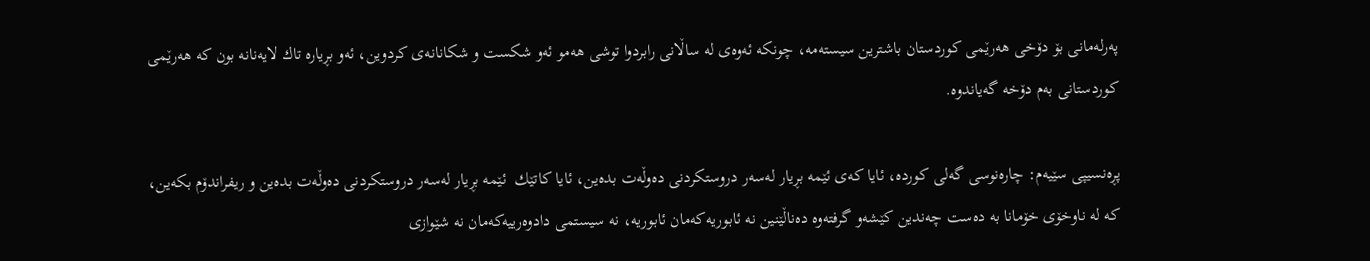پەرله‌مانی‌ بۆ دۆخی‌ هه‌رێمی‌ كوردستان باشترین سیسته‌مه‌، چونكه‌ ئه‌وه‌ی‌ له‌ ساڵانی‌ رابردوا توشی‌ هه‌مو ئه‌و شكست و شكانانه‌ی‌ كردوین، ئه‌و بڕیاره‌ تاك لایه‌نانە بون كه‌ هه‌رێمی‌ كوردستانی‌ به‌م دۆخه‌ گه‌یاندوه‌.

پڕه‌نسیپی‌ سێیه‌م: چاره‌نوسی‌ گه‌لی‌ كورده‌، ئایا كه‌ی‌ ئێمه‌ بڕیار له‌سه‌ر دروستكردنی‌ ده‌وڵه‌ت بده‌ین، ئایا كاتێك  ئێمه‌ بڕیار له‌سه‌ر دروستكردنی‌ ده‌وڵه‌ت بده‌ین و ریفراندۆم بكه‌ین، كه‌ له‌ ناوخۆی‌ خۆمانا به‌ ده‌ست چه‌ندین كێشه‌و گرفته‌وه‌ ده‌ناڵێنین نه ‌ئابوریه‌كه‌مان ئابوریه‌، نه‌ سیستمی‌ دادوەرییەکەمان نه‌ شێوازی‌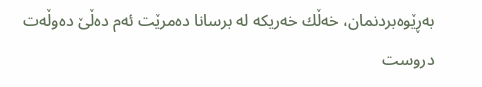به‌ڕێوه‌بردنمان، خه‌ڵك خه‌ریكه‌ له‌ برسانا ده‌مرێت ئه‌م ده‌ڵێ ده‌وڵه‌ت دروست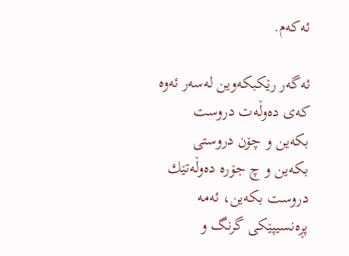ئه‌كه‌م.

ئه‌گه‌ر رێکبكه‌وین له‌سه‌ر ئه‌وه‌ كه‌ی‌ ده‌وڵه‌ت دروست بكه‌ین و چۆن دروستی‌ بكه‌ین و چ جۆره‌ ده‌وڵه‌تێك دروست بكه‌ین، ئه‌مه‌ پڕه‌نسیپێكی‌ گرنگ و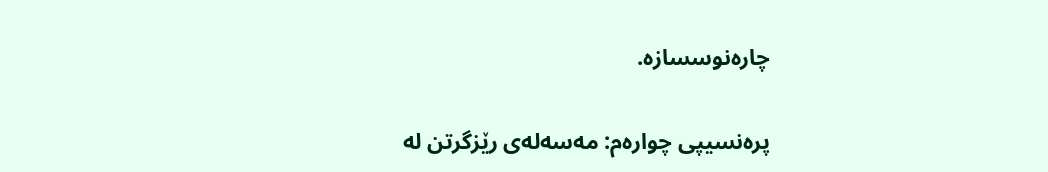چارەنوسسازە.

پرەنسیپی چوارەم: مه‌سه‌له‌ی‌ رێزگرتن له‌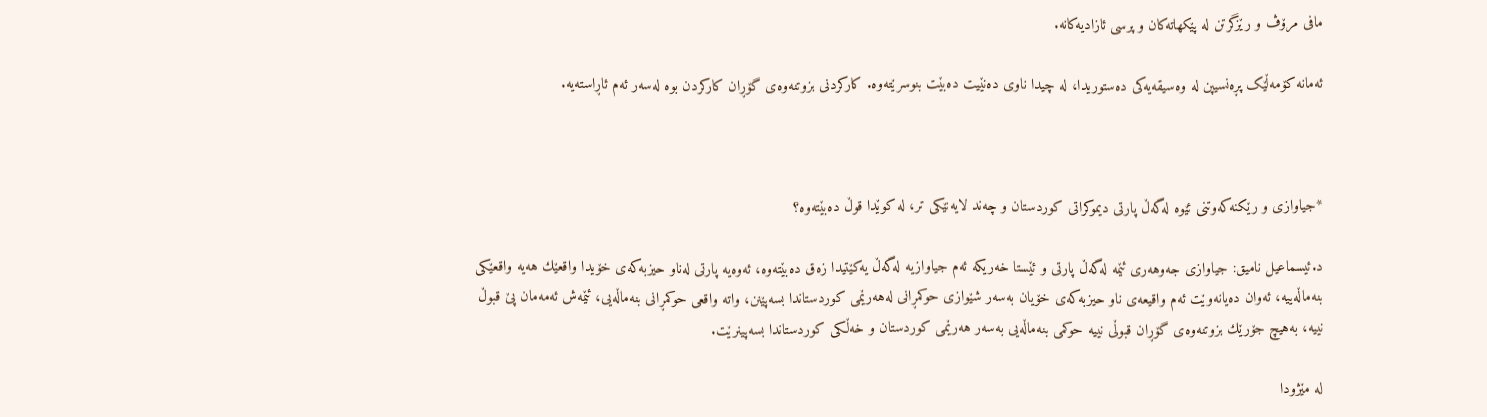مافی‌ مرۆڤ و رێزگرتن له‌ پێكهاته‌كان و پرسی‌ ئازادیەکانە.

ئەمانە كۆمه‌ڵێک پڕه‌نسیپن له‌ وه‌سیقه‌یه‌كی‌ ده‌ستوریدا، له‌ چیدا ناوی دەنێیت دەبێت بنوسرێته‌وه‌. كاركردنی‌ بزوتنه‌وه‌ی‌ گۆڕان كاركردن بوه‌ له‌سه‌ر ئەم ئاڕاسته‌یه‌.



*جیاوازی‌ و رێكنه‌كه‌وتنی‌ ئێوە له‌گه‌ڵ پارتی‌ دیموكراتی‌ كوردستان و چه‌ند لایه‌نێكی‌ تر، لە کوێدا قوڵ دەبێتەوە؟

د.ئیسماعیل نامیق: جیاوازی‌ جه‌وهه‌ری‌ ئێمه‌ له‌گه‌ڵ پارتی‌ و ئێستا خه‌ریكه‌ ئه‌م جیاوازیه‌ له‌گه‌ڵ یه‌كێتیدا زه‌ق ده‌بێته‌وه‌، ئه‌وه‌یه‌ پارتی‌ له‌ناو حیزبه‌كه‌ی‌ خۆیدا واقعێك هه‌یه‌ واقعێكی‌ بنه‌ماڵه‌ییه‌، ئه‌وان ده‌یانه‌وێت ئه‌م واقیعه‌ی‌ ناو حیزبه‌كه‌ی‌ خۆیان به‌سه‌ر شێوازی‌ حوكمڕانی‌ له‌هه‌رێمی‌ كوردستاندا بسەپێنن، واته‌ واقعی‌ حوكمڕانی‌ بنه‌ماڵه‌یی، ئێمه‌ش ئه‌مه‌مان پێ قبوڵ نییە‌، به‌هیچ جۆرێك بزوتنه‌وه‌ی‌ گۆڕان قبوڵی‌ نییه‌ حوكمی‌ بنەما‌ڵه‌یی به‌سه‌ر هه‌رێمی‌ كوردستان و خه‌ڵكی‌ كوردستاندا بسەپینرێت.

له‌ مێژودا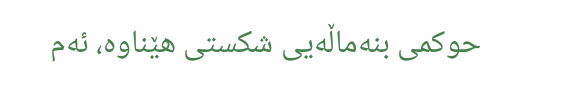حوكمی‌ بنه‌ماڵه‌یی شکستی‌ هێناوه‌، ئه‌م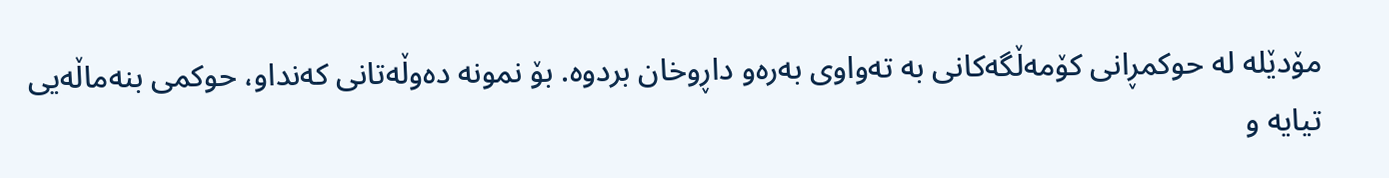مۆدێله‌ له‌ حوكمڕانی‌ کۆمەڵگەکانی بە ته‌واوی‌ به‌ره‌و داڕوخان بردوه‌. بۆ نمونه‌ ده‌وڵه‌تانی‌ کەنداو، حوکمی بنه‌ماڵه‌یی تیایه‌ و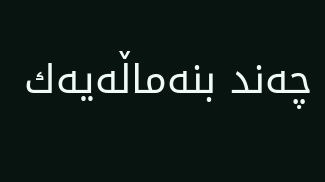چه‌ند بنه‌ماڵه‌یه‌ك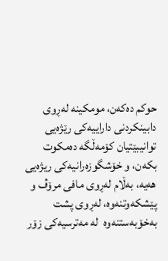حوكم ده‌كه‌ن، مومكینه‌ له‌ڕوی‌ دابینكردنی‌ داراییه‌كی‌ رێژەیی‌ توانیبێتیان كۆمه‌ڵگه‌ ده‌مكوت بكه‌ن، و خۆشگوزه‌رانیه‌كی‌ ریژەیی‌ هه‌یه‌، به‌ڵام له‌ڕوی‌ مافی‌ مرۆڤ و پێشكه‌وتنه‌وه‌، له‌ڕوی‌ پشت به‌خۆبه‌ستنەوە  له‌ مه‌ترسیه‌كی‌ زۆر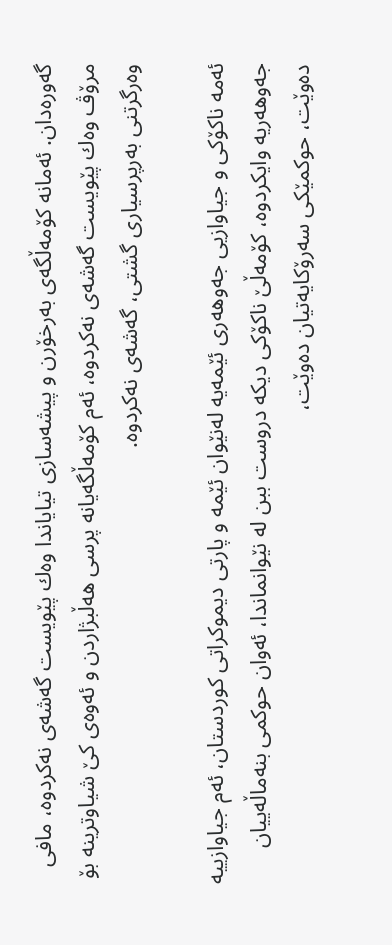گه‌وره‌دان. ئه‌مانه‌ كۆمه‌ڵگه‌ی‌ به‌رخۆرن و پیشەسازی تیایاندا وه‌ك پێویست گه‌شه‌ی‌ نه‌كردوه‌، مافی‌ مرۆڤ وه‌ك پێویست گه‌شه‌ی‌ نه‌كردوه‌، ئه‌م كۆمه‌ڵگه‌یانه‌ پرسی هه‌ڵبژاردن و ئه‌وه‌ی‌ كێ شیاوترینه‌ بۆ وه‌رگرتنی‌ بەرپرسیاری گشتی، گه‌شه‌ی‌ نه‌كردوه‌.

ئه‌مه‌ ناکۆکی و جیاوازیی جەوهه‌ری‌ ئێمه‌یه‌ له‌نێوان ئێمه ‌و پارتی‌ دیموكراتی‌ كوردستان، ئه‌م جیاوازییە‌ جه‌وهه‌ریه‌ وایكردوه‌، كۆمه‌ڵێ ناکۆکی دیکە دروست ببن له‌ نێوانماندا، ئه‌وان حوكمی‌ بنه‌ماڵه‌ییان ده‌وێت، حوكمێكی‌ سه‌رۆكایه‌تیان ده‌وێت،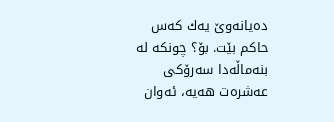ده‌یانه‌وێ یه‌ك كه‌س حاكم بێت. بۆ؟ چونكه‌ له‌ بنه‌ماڵه‌دا سه‌رۆكی‌ عه‌شره‌ت هه‌یه‌، ئه‌وان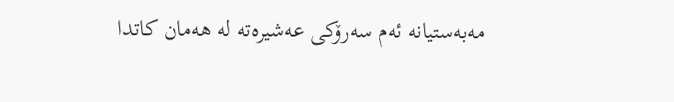مه‌به‌ستیانه‌ ئه‌م سه‌رۆكی‌ عەشیرەتە له‌ هه‌مان كاتدا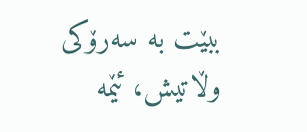ببێت به‌ سه‌رۆكی‌ وڵاتیش، ئێمە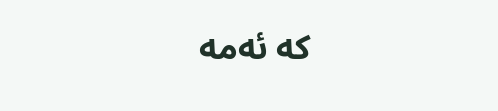كه‌ ئه‌مه‌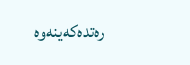ره‌تده‌كه‌ینه‌وه‌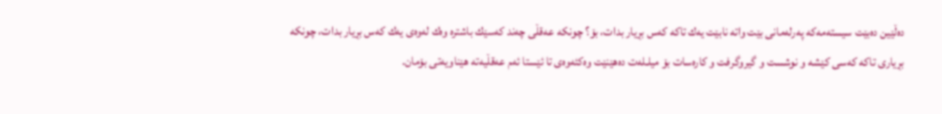ده‌ڵێین ده‌بێت سیسته‌مه‌كه‌ پەرله‌مانی‌ بێت واته‌ نابێت یه‌ك تاكه‌ كه‌س بڕیار بدات، بۆ؟ چونكه‌ عه‌قڵی‌ چه‌ند كه‌سێك باشتره‌ وه‌ك له‌وه‌ی‌ یه‌ك كه‌س بڕیار بدات، چونكه‌ بڕیاری‌ تاكه‌ كه‌سی‌ كێشه‌ و نوشست و گیروگرفت و كاره‌سات بۆ میلـله‌ت ده‌هێنێت وه‌كئه‌وه‌ی‌ تا ئێستا ئه‌م عه‌قڵیه‌ته‌ هێناویه‌تی‌ بۆمان.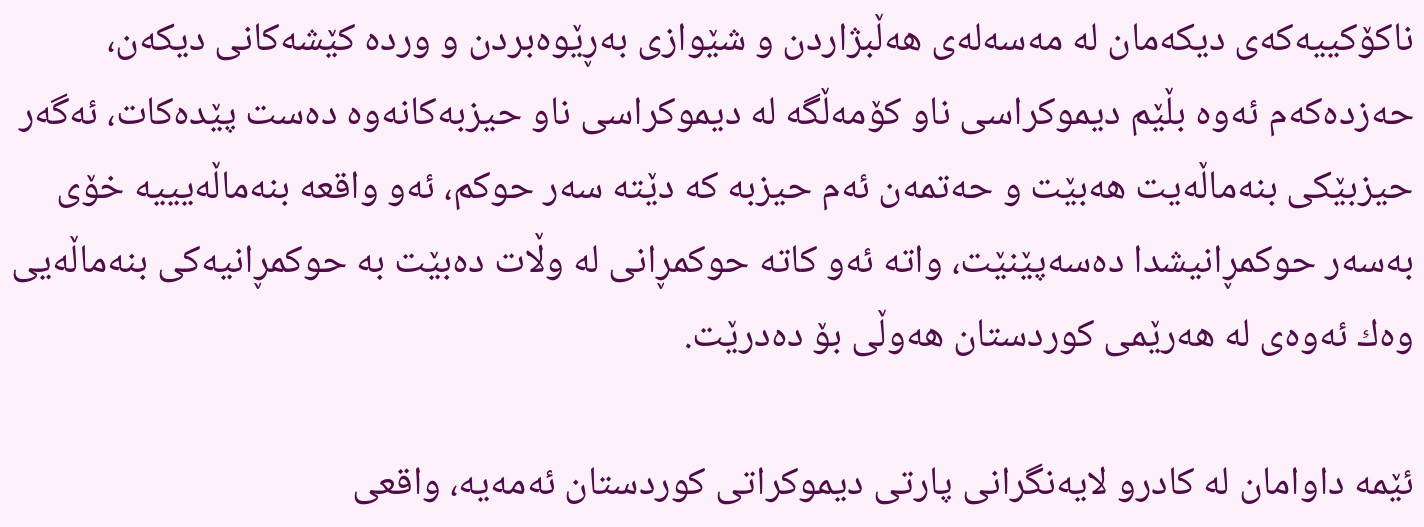ناکۆکییەکەی دیکەمان له‌ مه‌سه‌له‌ی‌ هه‌ڵبژاردن و شێوازی‌ به‌ڕێوه‌بردن و ورده‌ كێشه‌كانی‌ دیکەن، حه‌زده‌كه‌م ئه‌وه‌ بڵێم دیموكراسی‌ ناو كۆمه‌ڵگه‌ له‌ دیموكراسی‌‌ ناو حیزبه‌كانه‌وه‌ ده‌ست پێده‌كات، ئەگەر حیزبێكی‌ بنه‌ماڵه‌یت هه‌بێت و حه‌تمه‌ن ئه‌م حیزبه‌ كه‌ دێته‌ سه‌ر حوكم، ئه‌و واقعه‌ بنه‌ماڵه‌یییە‌ خۆی‌ به‌سه‌ر حوكمڕانیشدا دەسەپێنێت، واته‌ ئه‌و كاته‌ حوكمڕانی‌ له‌ وڵات ده‌بێت به‌ حوكمڕانیه‌كی‌ بنه‌ماڵه‌یی وه‌ك ئه‌وه‌ی‌ له‌ هه‌رێمی‌ كوردستان هه‌وڵی‌ بۆ دەدرێت.

ئێمه‌ داوامان له‌ كادرو لایه‌نگرانی‌ پارتی‌ دیموكراتی‌ كوردستان ئه‌مه‌یه‌، واقعی‌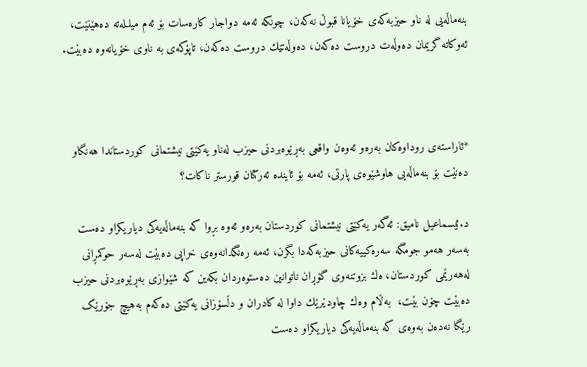بنه‌ماڵه‌یی له‌ ناو حیزبه‌كه‌ی‌ خۆیانا قبوڵ نه‌كه‌ن، چونكه‌ ئه‌مه‌ دواجار كاره‌سات بۆ ئه‌م میلـله‌ته‌ ده‌هێنێت، ئه‌وكاته‌ گریمان ده‌وڵه‌ت دروست ده‌كه‌ن، ده‌وڵه‌تێك دروست ده‌كه‌ن، تاپۆكه‌ی‌ به‌ ناوی‌ خۆیانه‌وه‌ ده‌بێت.



*ئاراستەی روداوه‌كان به‌ره‌و ئه‌وه‌ن واقعی‌ به‌ڕێوه‌بردنی‌ حیزب له‌ناو یه‌كێتی‌ نیشتمانی‌ كوردستاندا هه‌نگاو ده‌نێت بۆ بنه‌ماڵه‌یی هاوشێوه‌ی‌ پارتی‌، ئه‌مه‌ بۆ ئاینده‌ ئه‌ركتان قورستر ناكات؟

د.ئیسماعیل نامیق: ئەگەر یه‌كێتی‌ نیشتمانی‌ كوردستان به‌ره‌و ئه‌وه‌ بڕوا كه‌ بنه‌ماڵەیه‌كی‌ دیاریكراو ده‌ست به‌سه‌ر هه‌مو جومگه‌ سەرەکییەکانی حیزبه‌كه‌دا بگرن، ئه‌مه‌ ره‌نگدانه‌وه‌ی‌ خراپی‌ ده‌بێت له‌سه‌ر حوكمڕانی‌ له‌هه‌رێمی‌ كوردستان، ه‌ك بزوتنه‌وی‌ گۆڕان ناتوانین دەستوەردان بکەین كه‌ شێوازی‌ به‌ڕێوه‌بردنی‌ حیزب ده‌بێت چۆن بێت،  بەڵام وه‌ك چاودێرێك داوا له‌ كادران و دڵسۆزانی‌ یه‌كێتی‌ ده‌كه‌م به‌هیچ جۆرێک رێگا نه‌ده‌ن به‌وه‌ی‌ كه‌ بنه‌ماڵه‌یه‌كی‌ دیاریكراو ده‌ست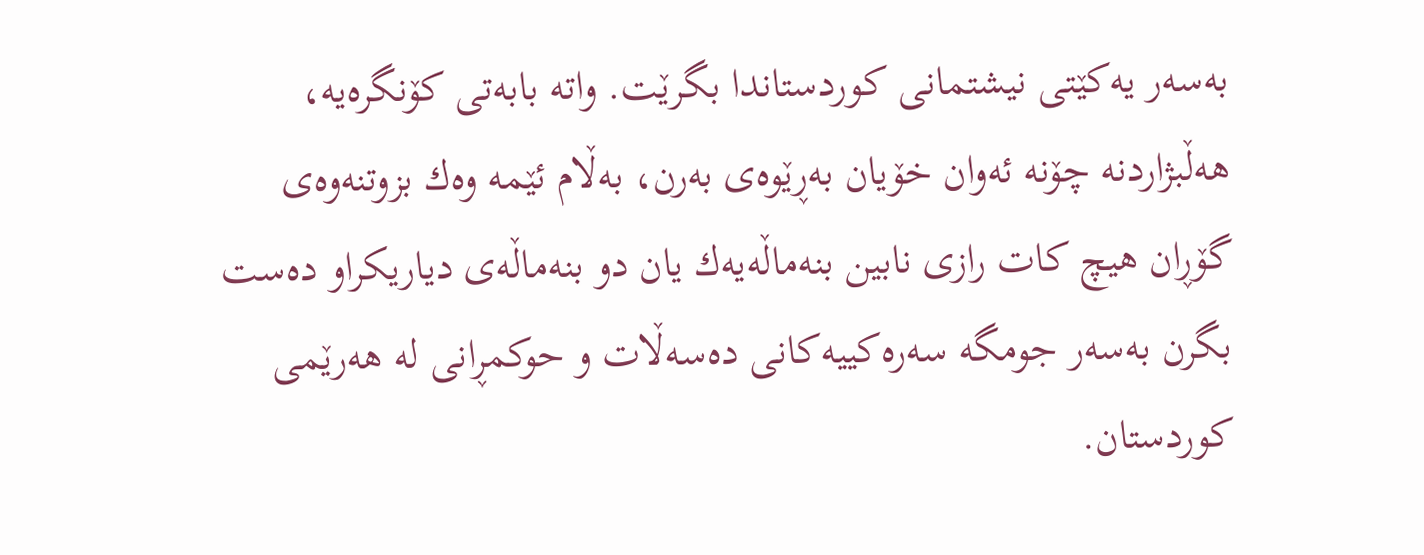به‌سه‌ر یه‌كێتی‌ نیشتمانی‌ كوردستاندا بگرێت. واته‌ بابەتی كۆنگره‌یه‌، هه‌ڵبژاردنه‌ چۆنه‌ ئه‌وان خۆیان به‌ڕێوەی‌ به‌رن، بەڵام ئێمه‌ وه‌ك بزوتنه‌وه‌ی‌ گۆڕان هیچ كات رازی‌ نابین بنه‌ماڵه‌یه‌ك یان دو بنه‌ماڵه‌ی‌ دیاریكراو ده‌ست بگرن به‌سه‌ر جومگه‌ سه‌ره‌كییه‌كانی‌ ده‌سه‌ڵات و حوكمڕانی له‌ هه‌رێمی‌ كوردستان.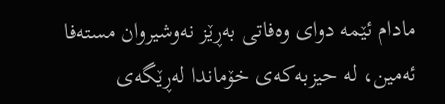مادام ئێمه‌ دوای‌ وه‌فاتی‌ به‌ڕێز نه‌وشیروان مسته‌فا ئه‌مین، له‌ حیزبه‌كه‌ی‌ خۆماندا له‌ڕێگەی‌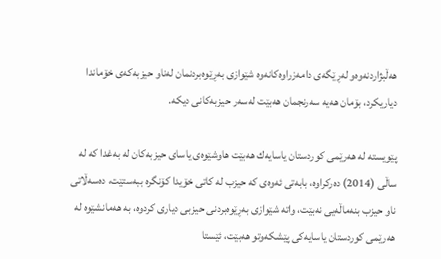هه‌ڵبژاردنه‌وه‌و له‌ڕێگەی‌ دامەزراوەکانەوە شێوازی‌ به‌ڕێوه‌بردنمان له‌ناو حیزبه‌كه‌ی‌ خۆماندا دیاریكرد، بۆمان هه‌یه‌ سه‌رنجمان هه‌بێت له‌سه‌ر حیزبه‌كانی‌ دیکە.

پێویستە له‌ هه‌رێمی‌ كوردستان یاسایه‌ك هەبێت هاوشێوه‌ی‌ یاسای‌ حیزبه‌كان له‌ به‌غدا كه‌ له‌ ساڵی‌ (2014) ده‌ركراوه‌، بابه‌تی‌ ئه‌وه‌ی‌ كه‌ حیزب له‌ كاتی‌ خۆیدا كۆنگره‌ ببه‌ستێت، ده‌سه‌ڵاتی‌ ناو حیزب بنه‌ماڵه‌یی نه‌بێت، واته‌ شێوازی‌ به‌ڕێوه‌بردنی‌ حیزبی‌ دیاری كردوه‌، به‌ هه‌مانشێوه‌ له‌ هه‌رێمی‌ كوردستان یاسایه‌كی‌ پێشكه‌وتو هەبێت، ئێستا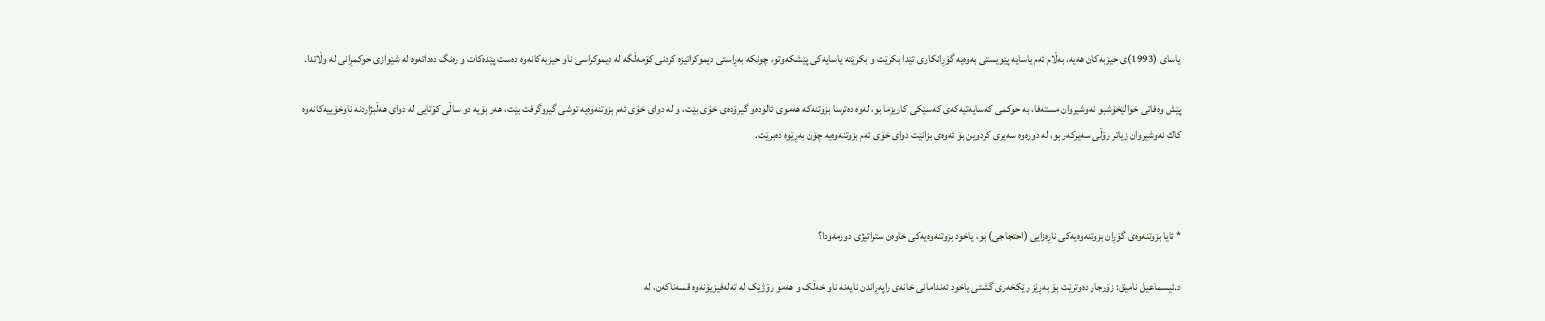یاسای‌ (1993)ی‌ حیزبەکان هه‌یه‌، به‌ڵام ئه‌م یاسایه‌ پێویستی‌ به‌وه‌یه‌‌ گۆڕانكاری‌ تێدا بكرێت و بكرێته‌ یاسایه‌كی‌ پێشكه‌وتو، چونكه‌ به‌ڕاستی‌ دیموكراتیزه‌ كردنی‌ كۆمه‌ڵگه‌ له‌ دیموكراسی‌ ناو حیزبه‌كانه‌وه‌ ده‌ست پێده‌كات و ره‌نگ دەداتەوە‌ له‌ شێوازی‌ حوكمڕانی‌ له‌ وڵاتدا.

پێش وه‌فاتی‌ خوالێخۆشبو نه‌وشیروان مسته‌فا، به‌ حوكمی‌ كه‌سایه‌تیه‌كه‌ی‌ كه‌سێكی‌ كاریزما بو، له‌وه‌ ده‌ترسا بزوتنه‌كه‌ هه‌موی‌ ئالودەو گیرۆده‌ی‌ خۆی‌ بێت، و له‌ دوای‌ خۆی‌ ئه‌م بزوتنه‌وه‌یه‌ توشی‌ گیروگرفت بێت، هه‌ر بۆیه‌ دو ساڵی‌ كۆتایی له‌ دوای‌ هه‌ڵبژاردنه‌ ناوخۆییه‌كانه‌وه‌ كاك نه‌وشیروان زیاتر رۆڵی‌ سه‌یركه‌ر بو‌، له‌ دوره‌وه‌ سه‌یری‌ كردوین بۆ ئه‌وه‌ی‌ بزانێت دوای‌ خۆی‌ ئه‌م بزوتنه‌وه‌یه‌ چۆن به‌ڕێوه‌ دەبرێت.



* ئایا بزوتنەوەی گۆڕان بزوتنەوەیەکی ناڕەزایی (احتجاجی) بو، یاخود بزوتنەوەیەکی‌ خاوەن ستراتیژی‌ دورمەودا؟

د.ئیسماعیل نامیق: زۆرجار دەوترێت بۆ بەڕێز رێکخەری گشتی یاخود ئەندامانی خانەی راپەڕاندن نایەنە ناو خەڵک و هەمو رۆژێک لە تەلەفیزیۆنەوە قسەناكەن، لە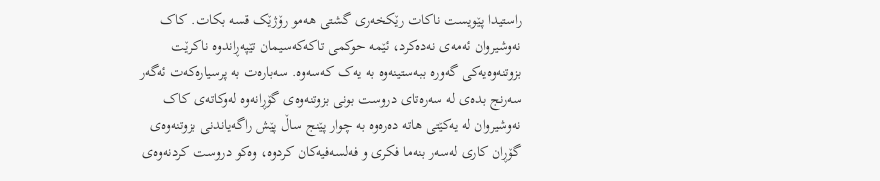راستیدا پێویست ناکات رێکخەری گشتی هەمو رۆژێک قسە بكات. کاک نەوشیروان ئەمەی نەدەکرد، ئێمە حوکمی تاکەکەسیمان تێپەڕاندوە ناکرێت بزوتنەوەیەکی گەورە ببەستینەوە بە یەک کەسەوە. سەبارەت بە پرسیارەکەت ئەگەر سەرنج بدەی لە سەرەتای دروست بونی بزوتنەوەی گۆڕانەوە لەوکاتەی کاک نەوشیروان لە یەکێتی هاتە دەرەوە بە چوار پێنج ساڵ پێش راگەیاندنی بزوتنەوەی گۆڕان کاری لەسەر بنەما فکری و فەلسەفیەكان کردوە، وەکو دروست کردنەوەی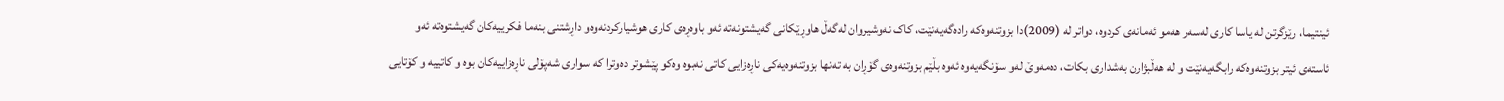ئینتیما، رێزگرتن لە یاسا کاری لەسەر هەمو ئەمانەی کردوە، دواتر لە (2009)دا بزوتنەوەکە رادەگەیەنێت، کاک نەوشیروان لەگەڵ هاوڕێکانی گەیشتونەتە ئەو باوەڕەی کاری هوشیارکردنەوەو داڕشتنی بنەما فکرییەکان گەیشتوەتە ئەو ئاستەی ئیتر بزوتنەوەکە رابگەیەنێت و لە هەڵبژارن بەشداری بکات، دەمەوێ لەو سۆنگەیەوە ئەوە بڵێم بزوتنەوەی گۆڕان بە تەنها بزوتنەوەیەکی ناڕەزایی کاتی نەبوە وەکو پێشوتر دەوترا کە سواری شەپۆلی ناڕەزاییەکان بوە و کاتییە و کۆتایی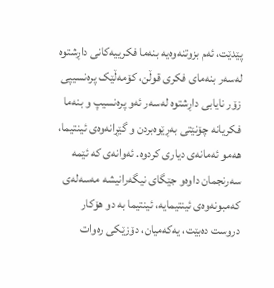پێدێت، ئەم بزوتنەوەیە بنەما فکرییەکانی داڕشتوە لەسەر بنەمای فکری قوڵن، کۆمەڵێک پرەنسیپی زۆر نایابی داڕشتوە لەسەر ئەو پرەنسیپ و بنەما فکریانە چۆنێتی بەڕێوەبردن و گێڕانەوەی ئینتیما، هەمو ئەمانەی دیاری کردوە. ئەوانەی کە ئێمە سەرنجمان داوەو جێگای نیگەرانیشە مەسەلەی کەمبونەوەی ئینتیمایە، ئینتیما بە دو هۆکار دروست دەبێت، یەکەمیان، دۆزێکی رەوات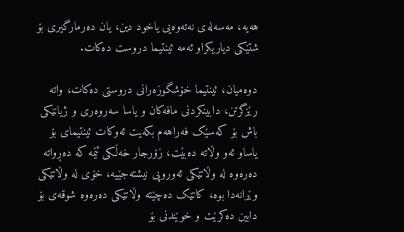هەیە، مەسەلەی نەتەوەیی یاخود دین، یان دەرمارگیری بۆ شتێکی دیاریکراو ئەمە ئینتیما دروست دەكات.

دوەمیان، ئینتیما خۆشگوزەرانی دروستی دەکات، واتە رێزگرتن، دابینکردنی مافەکان و یاسا سەروەری و ژیانێکی باش بۆ کەسێک فەراهەم بکەیت ئەوکات ئینتیمای بۆ یاساو ئەو وڵاتە دەبێت، زۆرجار خەڵکی ئێمە کە دەڕواتە دەرەوە لە وڵاتێکی ئەوروپی نیشتەجێیە، خۆی لە وڵاتێکی وێرانەدا بوە، کاتێک دەچێتە وڵاتێکی دەرەوە شوقەی بۆ دابین دەکرێت و خوێندنی بۆ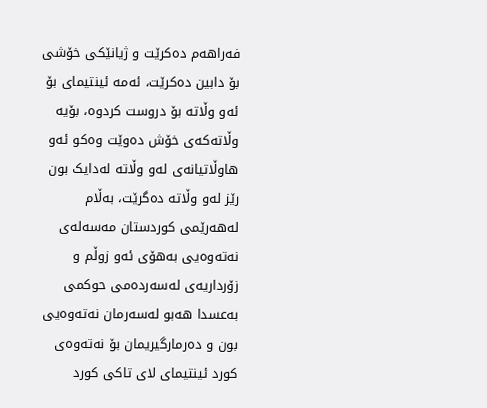فەراهەم دەکرێت و ژیانێکی خۆشی بۆ دابین دەکرێت، ئەمە ئینتیمای‌ بۆ ئەو وڵاتە بۆ دروست کردوە، بۆیە وڵاتەکەی خۆش دەوێت وەکو ئەو هاوڵاتیانەی لەو وڵاتە لەدایک بون رێز لەو وڵاتە دەگرێت، بەڵام لەهەرێمی کوردستان مەسەلەی نەتەوەیی بەهۆی ئەو زوڵم و زۆرداریەی لەسەردەمی حوکمی بەعسدا هەبو لەسەرمان نەتەوەیی بون و دەرمارگیریمان بۆ نەتەوەی کورد ئینتیمای لای تاکی کورد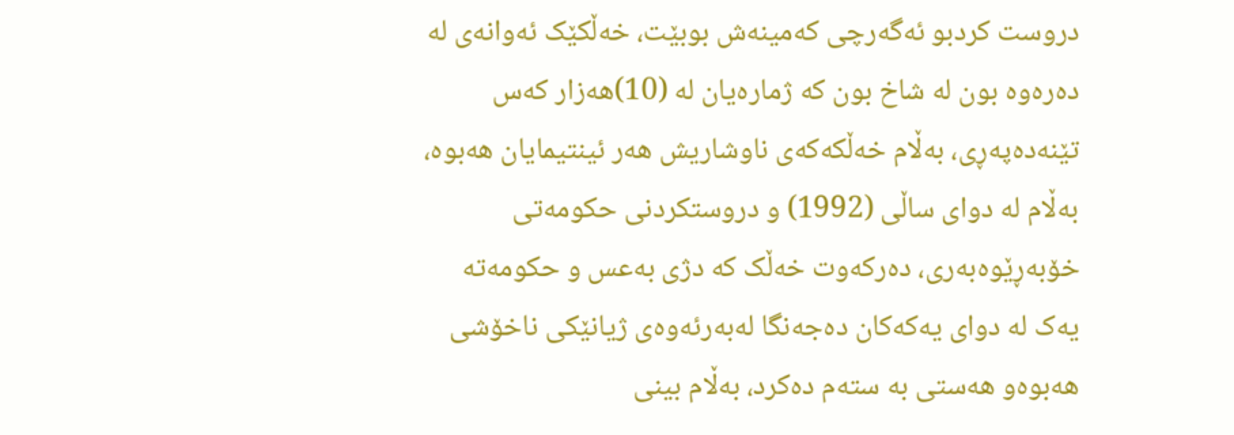دروست کردبو ئەگەرچی کەمینەش بوبێت، خەڵکێک ئەوانەی لە دەرەوە بون لە شاخ بون کە ژمارەیان لە (10)هەزار کەس تێنەدەپەڕی، بەڵام خەڵکەکەی ناوشاریش هەر ئینتیمایان هەبوە، بەڵام لە دوای ساڵی (1992) و دروستکردنی حکومەتی خۆبەڕێوەبەری، دەرکەوت خەڵک کە دژی بەعس و حکومەتە یەک لە دوای یەکەکان دەجەنگا لەبەرئەوەی ژیانێکی ناخۆشی هەبوەو هەستی بە ستەم دەکرد، بەڵام بینی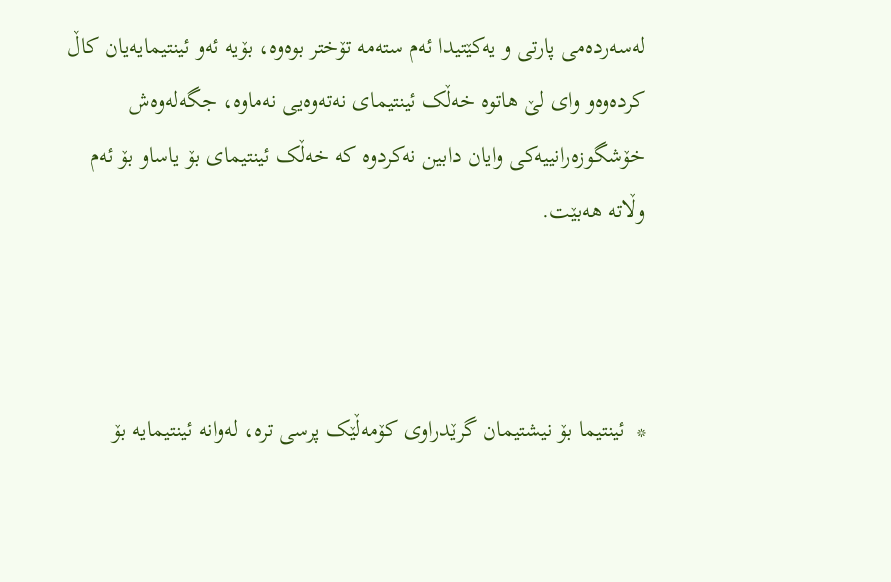لەسەردەمی پارتی‌ و یەکێتیدا ئەم ستەمە تۆختر بوەوە، بۆیە ئەو ئینتیمایەیان کاڵ کردەوەو وای لێ هاتوە خەڵک ئینتیمای نەتەوەیی نەماوە، جگەلەوەش خۆشگوزەرانییەکی وایان دابین نەکردوە کە خەڵک ئینتیمای بۆ یاساو بۆ ئەم وڵاتە هەبێت.



*  ئینتیما بۆ نیشتیمان گرێدراوی کۆمەڵێک پرسی ترە، لەوانە ئینتیمایە بۆ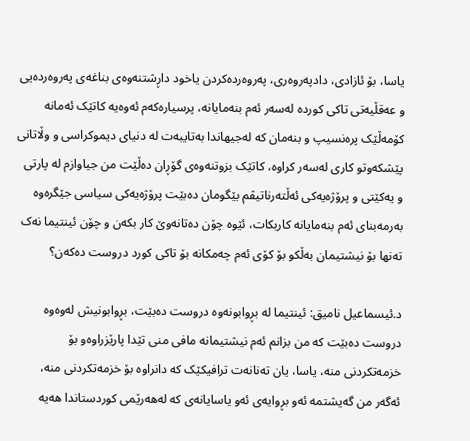یاسا، بۆ ئازادی، دادپەروەری، پەروەردەکردن یاخود داڕشتنەوەی بناغەی پەروەردەیی و عەقڵیەتی تاکی کوردە لەسەر ئەم بنەمایانە، پرسیارەکەم ئەوەیە کاتێک ئەمانە کۆمەڵێک پرەنسیپ و بنەمان کە لەجیهاندا بەتایبەت لە دنیای دیموکراسی و وڵاتانی پێشکەوتو کاری لەسەر کراوە، کاتێک بزوتنەوەی گۆڕان دەڵێت من جیاوازم لە پارتی و یەکێتی و پرۆژەیەکی ئەڵتەرناتیڤم بێگومان دەبێت پرۆژەیەکی سیاسی جێگرەوە بەرمەبنای ئەم بنەمایانە کاربکات، ئێوە چۆن دەتانەوێ کار بکەن و چۆن ئینتیما نەک تەنها بۆ نیشتیمان بەڵکو بۆ کۆی ئەم چەمکانە بۆ تاکی کورد دروست دەکەن؟

د.ئیسماعیل نامیق: ئینتیما لە بڕوابونەوە دروست دەبێت، بڕوابونیش لەوەوە دروست دەبێت کە من بزانم ئەم نیشتیمانە مافی منی تێدا پارێزراوەو بۆ خزمەتکردنی منە، یاسا، یان تەنانەت ترافیکێک کە دانراوە بۆ خزمەتکردنی منە، ئەگەر من گەیشتمە ئەو بڕوایەی ئەو یاسایانەی کە لەهەرێمی کوردستاندا هەیە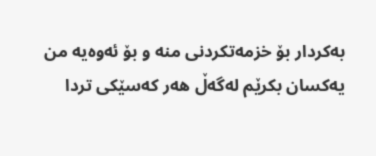بەکردار بۆ خزمەتکردنی منە و بۆ ئەوەیە من یەکسان بکرێم لەگەڵ هەر کەسێکی تردا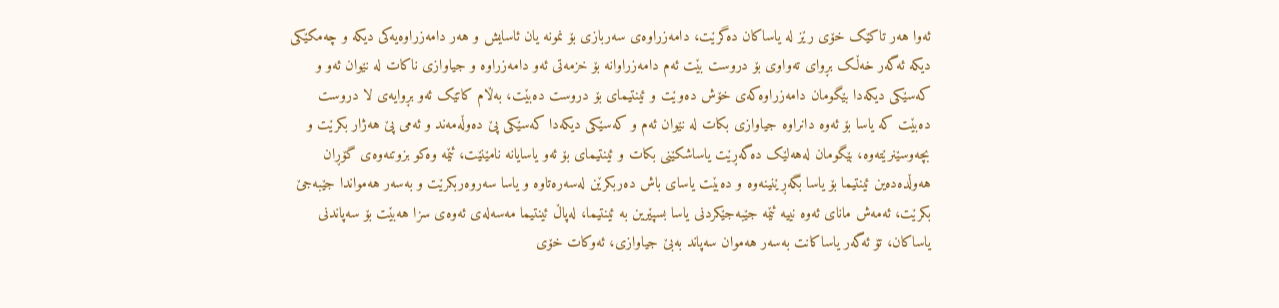ئەوا هەر تاکێک خۆی رێز لە یاساکان دەگرێت، دامەزراوەی سەربازی بۆ نمونە یان ئاسایش و هەر دامەزراوەیەکی دیکە و چەمکێکی دیکە ئەگەر خەڵک بڕوای تەواوی بۆ دروست بێت ئەم دامەزراوانە بۆ خزمەتی ئەو دامەزراوە و جیاوازی ناکات لە نێوان ئەو و کەسێکی دیکەدا بێگومان دامەزراوەکەی خۆش دەوێت و ئینتیمای بۆ دروست دەبێت، بەڵام کاتێک ئەو بڕوایەی لا دروست دەبێت کە یاسا بۆ ئەوە دانراوە جیاوازی بکات لە نێوان ئەم و کەسێکی دیکەدا کەسێکی پێ دەوڵەمەند و ئەمی پێ هەژار بکرێت و بچەوسێنرێتەوە، بێگومان لەهەلێک دەگەڕێت یاساشکێنی بکات و ئینتیمای بۆ ئەو یاسایانە نامێنێت، ئێمە وەکو بزوتنەوەی گۆڕان هەوڵدەدەین ئینتیما بۆ یاسا بگەڕێنینەوە و دەبێت یاسای باش دەربکرێن لەسەرەتاوە و یاسا سەروەربکرێت و بەسەر هەمواندا جێبەجێ بکرێت، ئەمەش مانای ئەوە نییە ئێمە جێبەجێکردنی یاسا بسپێرین بە ئینتیما، لەپاڵ ئینتیما مەسەلەی ئەوەی سزا هەبێت بۆ سەپاندنی یاساکان، تۆ ئەگەر یاساکانت بەسەر هەموان سەپاند بەبێ جیاوازی، ئەوکات خۆی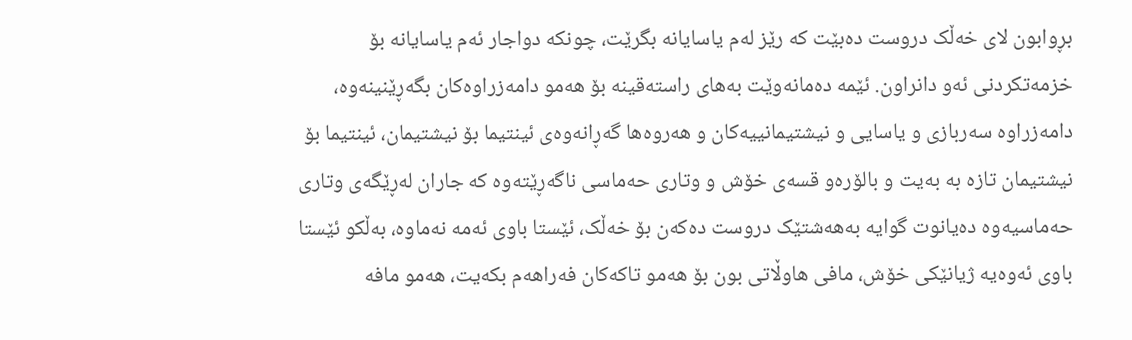بڕوابون لای خەڵک دروست دەبێت کە رێز لەم یاسایانە بگرێت، چونکە دواجار ئەم یاسایانە بۆ خزمەتکردنی ئەو دانراون. ئێمە دەمانەوێت بەهای راستەقینە بۆ هەمو دامەزراوەکان بگەڕێنینەوە، دامەزراوە سەربازی و یاسایی و نیشتیمانییەکان و هەروەها گەڕانەوەی ئینتیما بۆ نیشتیمان، ئینتیما بۆ نیشتیمان تازە بە بەیت و بالۆرەو قسەی خۆش و وتاری حەماسی ناگەڕێتەوە کە جاران لەڕێگەی وتاری حەماسیەوە دەیانوت گوایە بەهەشتێک دروست دەکەن بۆ خەڵک، ئێستا باوی ئەمە نەماوە، بەڵکو ئێستا باوی ئەوەیە ژیانێکی خۆش، مافی هاوڵاتی بون بۆ هەمو تاکەکان فەراهەم بکەیت، هەمو مافە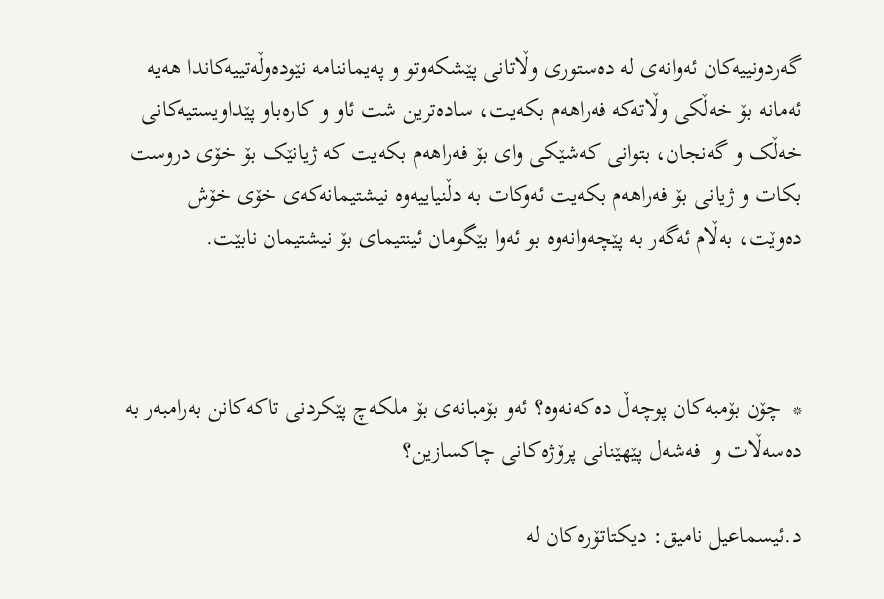گەردونییەکان ئەوانەی لە دەستوری وڵاتانی پێشکەوتو و پەیماننامە نێودەوڵەتییەکاندا هەیە ئەمانە بۆ خەڵکی وڵاتەکە فەراهەم بکەیت، سادەترین شت ئاو و کارەباو پێداویستیەکانی خەڵک و گەنجان، بتوانی کەشێکی وای بۆ فەراهەم بکەیت کە ژیانێک بۆ خۆی دروست بکات و ژیانی بۆ فەراهەم بکەیت ئەوکات بە دڵنیاییەوە نیشتیمانەکەی خۆی خۆش دەوێت، بەڵام ئەگەر بە پێچەوانەوە بو ئەوا بێگومان ئینتیمای بۆ نیشتیمان نابێت.



*  چۆن بۆمبه‌كان پوچه‌ڵ ده‌كه‌نه‌وه‌؟ ئه‌و بۆمبانه‌ی‌ بۆ ملكه‌چ پێكردنی‌ تاكه‌كانن به‌رامبه‌ر به‌ ده‌سه‌ڵات و  فه‌شه‌ل پێهێنانی‌ پرۆژه‌كانی‌ چاكسازین؟

د.ئیسماعیل نامیق: دیكتاتۆره‌كان له‌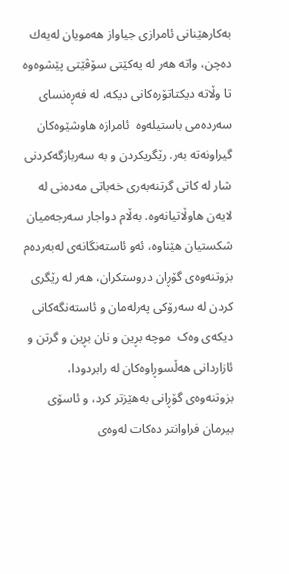به‌كارهێنانی‌ ئامرازی‌ جیاواز هه‌مویان له‌یه‌ك ده‌چن، واته‌ هه‌ر له‌ یه‌كێتی‌ سۆڤێتی‌ پێشوه‌وه‌ تا وڵاته‌ دیكتاتۆره‌كانی‌ دیکە، له‌ فه‌ڕه‌نسای‌ سه‌رده‌می‌ باستیله‌وه‌  ئامرازە هاوشێوەکان گیراونه‌ته‌ به‌ر. رێگریكردن و بە سەربازگەكردنی‌ شار له‌ كاتی‌ گرتنه‌به‌ری‌ خه‌باتی‌ مه‌ده‌نی‌ له‌ لایه‌ن هاوڵاتیانه‌وه‌. به‌ڵام دواجار سه‌رجه‌میان شكستیان هێناوه‌، ئه‌و ئاسته‌نگانه‌ی‌ له‌به‌رده‌م بزوتنه‌وه‌ی‌ گۆڕان دروستكران، هه‌ر له‌ رێگری‌ كردن له‌ سه‌رۆكی‌ پەرله‌مان و ئاسته‌نگه‌كانی‌ دیکەی وەک  موچه‌ بڕین و نان بڕین و گرتن و ئازاردانی‌ هه‌ڵسوڕاوه‌كان له‌ رابردودا، بزوتنه‌وه‌ی‌ گۆڕانی‌ به‌هێزتر كرد، و‌ ئاسۆی‌ بیرمان فراوانتر ده‌كات له‌وه‌ی‌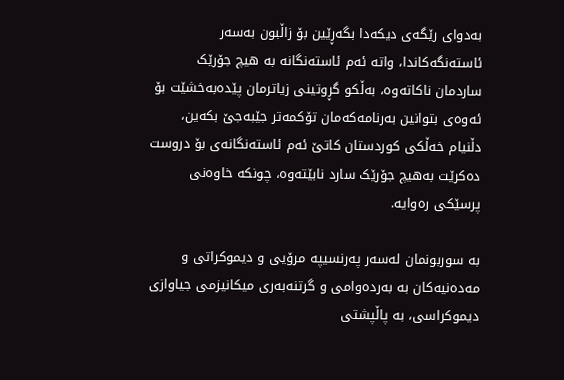به‌دوای‌ رێگه‌ی‌ دیکەدا بگه‌ڕێین بۆ زاڵبون بەسەر ئاستەنگەکاندا، واته‌ ئه‌م ئاسته‌نگانه‌ به‌ هیچ جۆرێک ساردمان ناكاته‌وه،‌ به‌ڵكو گڕوتینی‌ زیاترمان پێده‌به‌خشێت بۆ ئه‌وه‌ی‌ بتوانین به‌رنامه‌كه‌مان تۆكمه‌تر جێبه‌جێ بكه‌ین، دڵنیام خه‌ڵكی‌ كوردستان كاتێ ئه‌م ئاسته‌نگانه‌ی‌ بۆ دروست ده‌كرێت به‌هیچ جۆرێک سارد نابێته‌وه‌، چونكه‌ خاوه‌نی‌ پرسێکی رەوایە.

بە سوربونمان لەسەر پەرنسیپە مرۆیی و دیموكراتی‌ و مەدەنیەکان بە بەردەوامی و گرتنەبەری میكانیزمی‌ جیاوازی‌ دیموكراسی‌، بە پاڵپشتی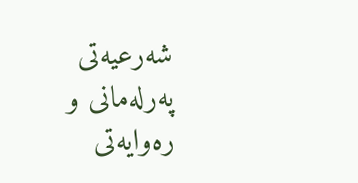شەرعیەتی پەرلەمانی و رەوایەتی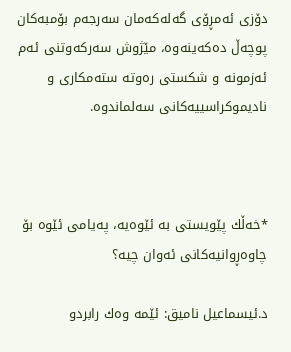دۆزی ئەمڕۆی گەلەکەمان سەرجەم بۆمبەكان پوچەڵ دەکەینەوە، مێژوش سەرکەوتنی ئەم ئەزمونە و شکستی رەوتە ستەمکاری و نادیموکراسییەکانی سەلماندوە.



*خه‌ڵك پێویستی‌ به‌ ئێوه‌یه‌‌، په‌یامی‌ ئێوه‌ بۆ چاوه‌ڕوانیەكانی‌‌ ئەوان چیه‌؟

د.ئیسماعیل نامیق: ئێمه‌ وه‌ك رابردو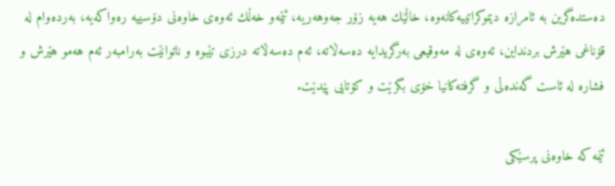ده‌ستده‌گرین به‌ ئامرازە‌ دیموكراتییه‌كانه‌وه‌، خاڵێك هه‌یه‌ زۆر جه‌وهه‌ریه‌، ئێمه‌و خه‌ڵك ئه‌وه‌ی‌ خاوه‌نی‌ دۆسییە ره‌واكه‌یه‌، به‌رده‌وام له‌ قۆناغی‌ هێرش بردنداین، ئه‌وه‌ی‌ لە مەوقیعی به‌رگریدایه‌ ده‌سه‌ڵاته‌، ئه‌م دەسەڵاتە درزی‌ تێبوه‌ و ناتوانێت به‌رامبه‌ر ئه‌م هه‌مو هێرش و فشاره‌ له‌ ئاست گه‌نده‌ڵی‌ و گرفته‌كانیا خۆی‌ بگرێت و كۆتایی پێدێت.

ئێمه‌ كه‌ خاوه‌نی‌ پرسێکی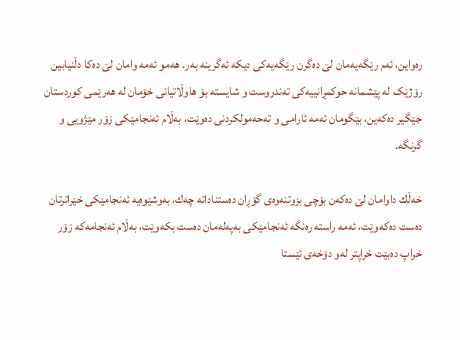ره‌واین، ئه‌م رێگه‌یه‌مان لێ ده‌گرن رێگه‌یه‌كی‌ دیکە ئه‌گرینه‌ به‌ر. هه‌مو ئه‌مه‌ وامان لێ ده‌كا دڵنیابین رۆژێک له‌ پێشمانه‌ حوکمڕانییه‌كی‌ ته‌ندروست و شایسته‌ بۆ هاوڵاتیانی‌ خۆمان له‌ هه‌رێمی‌ كوردستان جێگیر دەکەین، بێگومان ئەمە ئارامی و ته‌حه‌مولكردنی‌ ده‌وێت، به‌ڵام ئەنجامێکی زۆر مێژویی و گرنگه‌.

خه‌ڵك داوامان لێ ده‌كه‌ن بۆچی‌ بزوتنه‌وه‌ی‌ گۆڕان ده‌ستناداته‌ چه‌ك، به‌وشێوه‌یه‌ ئەنجامێکی خێراترتان ده‌ست ده‌كه‌وێت، ئه‌مه‌ راسته‌ ره‌نگه‌ ئەنجامێکی به‌په‌له‌مان ده‌ست بكه‌وێت، به‌ڵام ئەنجامەکە زۆر خراپ ده‌بێت خراپتر له‌و دۆخه‌ی‌ ئێستا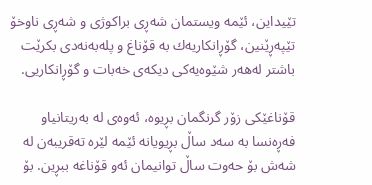تێیداین، ئێمه‌ ویستمان شه‌ڕی‌ براكوژی‌ و شه‌ڕی‌ ناوخۆ تێپه‌ڕێنین، گۆڕانكاریه‌ك به‌ قۆناغ و پلەبەنەدی بكرێت باشتر له‌هه‌ر شێوه‌یه‌كی‌ دیکەی‌ خه‌بات و گۆڕانکاریی.

قۆناغێكی‌ زۆر گرنگمان بڕیوه‌، ئه‌وه‌ی‌ له‌ به‌ریتانیاو فه‌ڕه‌نسا به‌ سه‌د ساڵ بڕیویانه‌ ئێمه‌ لێره‌ ته‌قریبه‌ن له‌ شه‌ش بۆ حه‌وت ساڵ توانیمان ئه‌و قۆناغه‌ ببڕین. بۆ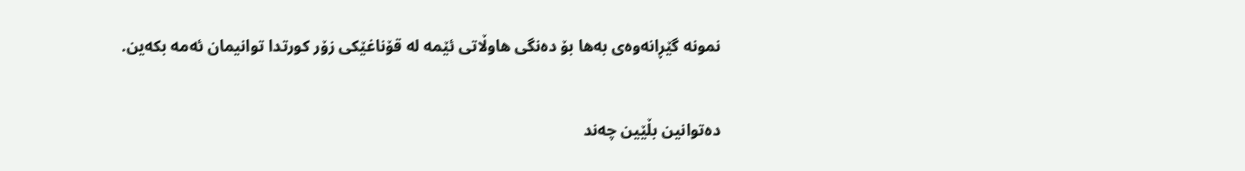نمونه‌ گێڕانه‌وەی‌ به‌ها بۆ ده‌نگی‌ هاوڵاتی‌ ئێمه‌ له‌ قۆناغێكی‌ زۆر كورتدا توانیمان ئه‌مه‌ بكه‌ین.

ده‌توانین بڵێین چه‌ند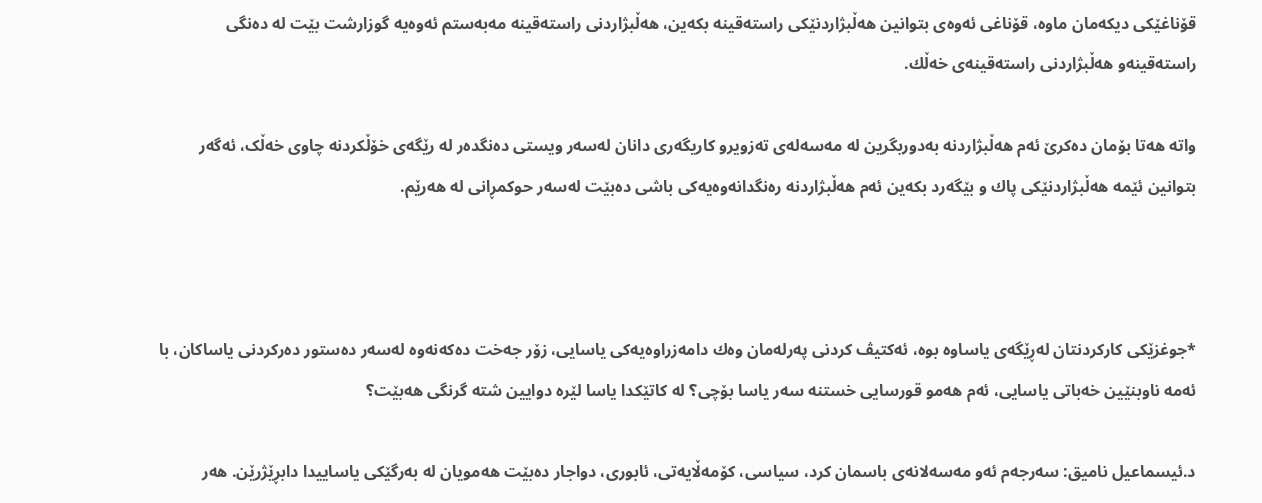قۆناغێكی‌ دیکەمان ماوه‌، قۆناغی‌ ئه‌وه‌ی‌ بتوانین هه‌ڵبژاردنێكی‌ راسته‌قینه‌ بكه‌ین، هه‌ڵبژاردنی‌ راسته‌قینه‌ مه‌به‌ستم ئه‌وه‌یه‌ گوزارشت بێت له‌ ده‌نگی‌ راسته‌قینه‌و هه‌ڵبژاردنی‌ راسته‌قینه‌ی‌ خه‌ڵك.

واته‌ هه‌تا بۆمان ده‌كرێ ئه‌م هه‌ڵبژاردنه‌ به‌دوربگرین له‌ مه‌سه‌له‌ی‌ ته‌زویرو كاریگه‌ری‌ دانان له‌سه‌ر ویستی‌ ده‌نگده‌ر لە رێگەی خۆڵکردنە چاوی خەڵک، ئه‌گه‌ر بتوانین ئێمە هه‌ڵبژاردنێكی‌ پاك و بێگه‌رد بكه‌ین ئه‌م هه‌ڵبژاردنه‌ ره‌نگدانه‌وه‌یه‌كی‌ باشی‌ ده‌بێت له‌سه‌ر حوكمڕانی‌ له‌ هه‌رێم.



*جوغزێكی‌ كاركردنتان له‌ڕێگه‌ی‌ یاساوه‌ بوه‌، ئەکتیڤ کردنی پەرلەمان وه‌ك دامه‌زراوه‌یه‌كی‌ یاسایی، زۆر جەخت دەکەنەوە له‌سه‌ر ده‌ستور ده‌ركردنی‌ یاساكان‌، با ئه‌مه‌ ناوبنێین خه‌باتی‌ یاسایی، ئه‌م هه‌مو قورسایی خستنه‌ سه‌ر یاسا بۆچی‌؟ له‌ كاتێكدا یاسا لێره‌ دوایین شته‌ گرنگی‌ هه‌بێت؟

د.ئیسماعیل نامیق: سه‌رجه‌م ئه‌و مه‌سه‌لانه‌ی‌ باسمان كرد، سیاسی‌، كۆمه‌ڵایه‌تی‌، ئابوری‌، دواجار ده‌بێت هه‌مویان له‌ به‌رگێكی‌ یاساییدا دابڕێژرێن. هه‌ر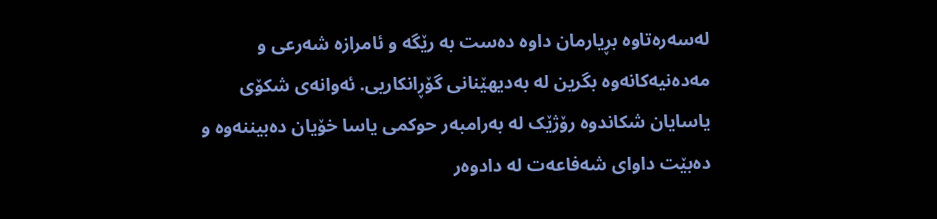له‌سه‌ره‌تاوه‌ بڕیارمان داوه‌ ده‌ست به‌ رێگە و ئامرازە شه‌رعی‌ و مه‌ده‌نیه‌كانه‌وه‌ بگرین له‌ به‌دیهێنانی‌ گۆڕانكاریی. ئه‌وانه‌ی‌ شكۆی‌ یاسایان شكاندوه‌ رۆژێک له‌ بەرامبه‌ر حوكمی‌ یاسا خۆیان ده‌بیننه‌وه ‌و ده‌بێت داوای‌ شه‌فاعه‌ت له‌ دادوه‌ر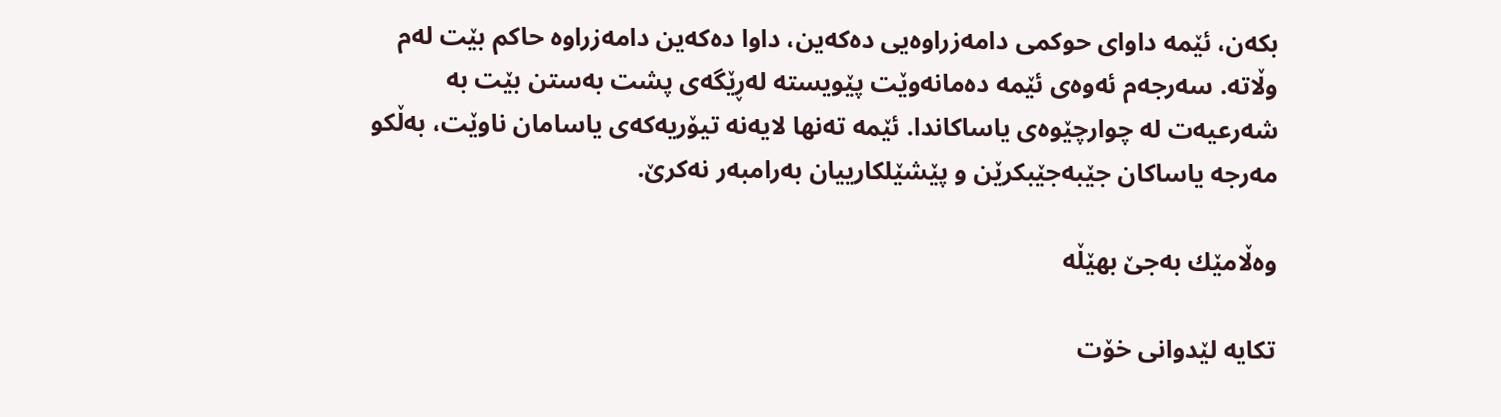بكه‌ن، ئێمه‌ داوای‌ حوكمی‌ دامه‌زراوه‌یی ده‌كه‌ین، داوا ده‌كه‌ین دامه‌زراوه‌ حاكم بێت له‌م وڵاته‌. سه‌رجه‌م ئه‌وه‌ی‌ ئێمه‌ دەمانەوێت پێویسته‌ له‌ڕێگه‌ی‌ پشت به‌ستن بێت به‌ شه‌رعیه‌ت له‌ چوارچێوه‌ی‌ یاساكاندا. ئێمه‌ ته‌نها لایەنە تیۆریەکەی یاسامان ناوێت، به‌ڵكو مه‌رجه‌ یاساكان جێبه‌جێبكرێن و پێشێلكارییان به‌رامبه‌ر نه‌كرێ.

وەڵامێك بەجێ بهێڵە

تکایە لێدوانی خۆت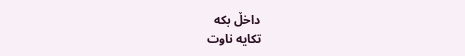داخڵ بکە
تکایە ناوت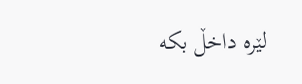لێرە داخڵ بکە